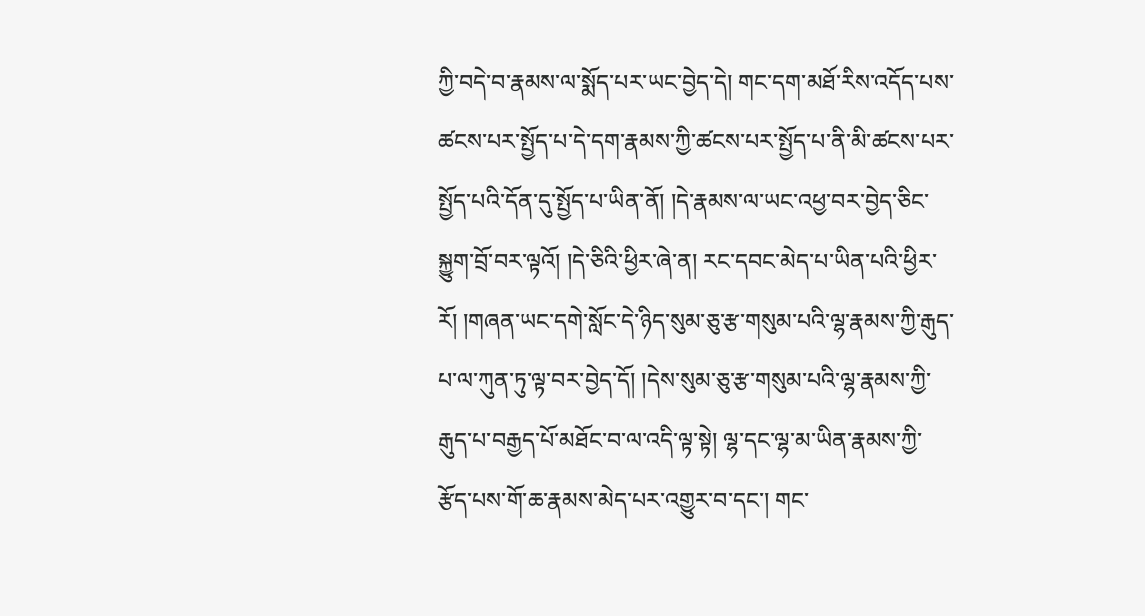ཀྱི་བདེ་བ་རྣམས་ལ་སྨོད་པར་ཡང་བྱེད་དེ། གང་དག་མཐོ་རིས་འདོད་པས་ཚངས་པར་སྤྱོད་པ་དེ་དག་རྣམས་ཀྱི་ཚངས་པར་སྤྱོད་པ་ནི་མི་ཚངས་པར་སྤྱོད་པའི་དོན་དུ་སྤྱོད་པ་ཡིན་ནོ། །དེ་རྣམས་ལ་ཡང་འཕྱ་བར་བྱེད་ཅིང་སྐྱུག་བྲོ་བར་ལྟའོ། །དེ་ཅིའི་ཕྱིར་ཞེ་ན། རང་དབང་མེད་པ་ཡིན་པའི་ཕྱིར་རོ། །གཞན་ཡང་དགེ་སློང་དེ་ཉིད་སུམ་ཅུ་རྩ་གསུམ་པའི་ལྷ་རྣམས་ཀྱི་རྒུད་པ་ལ་ཀུན་ཏུ་ལྟ་བར་བྱེད་དོ། །དེས་སུམ་ཅུ་རྩ་གསུམ་པའི་ལྷ་རྣམས་ཀྱི་རྒུད་པ་བརྒྱད་པོ་མཐོང་བ་ལ་འདི་ལྟ་སྟེ། ལྷ་དང་ལྷ་མ་ཡིན་རྣམས་ཀྱི་རྩོད་པས་གོ་ཆ་རྣམས་མེད་པར་འགྱུར་བ་དང་། གང་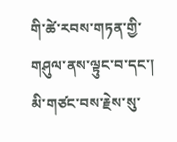གི་ཚེ་རབས་གཏན་གྱི་གཤུལ་ནས་ལྟུང་བ་དང་། མི་གཙང་བས་རྗེས་སུ་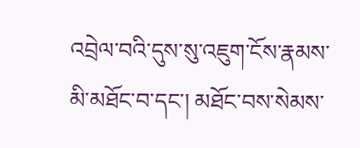འབྲེལ་བའི་དུས་སུ་འཇུག་ངོས་རྣམས་མི་མཐོང་བ་དང་། མཐོང་བས་སེམས་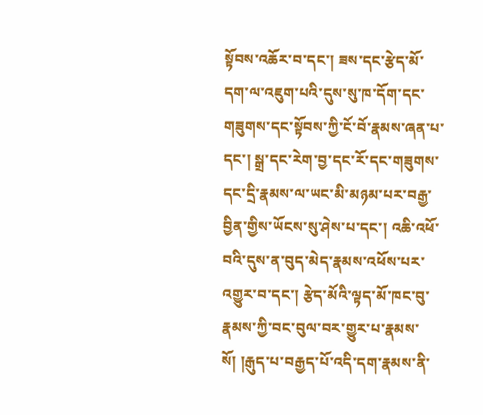སྟོབས་འཆོར་བ་དང་། ཟས་དང་རྩེད་མོ་དག་ལ་འཇུག་པའི་དུས་སུ་ཁ་དོག་དང་གཟུགས་དང་སྟོབས་ཀྱི་ངོ་བོ་རྣམས་ཞན་པ་དང་། སྒྲ་དང་རེག་བྱ་དང་རོ་དང་གཟུགས་དང་དྲི་རྣམས་ལ་ཡང་མི་མཉམ་པར་བརྒྱ་བྱིན་གྱིས་ཡོངས་སུ་ཤེས་པ་དང་། འཆི་འཕོ་བའི་དུས་ན་བུད་མེད་རྣམས་འཕོས་པར་འགྱུར་བ་དང་། རྩེད་མོའི་ལྟད་མོ་ཁང་བུ་རྣམས་ཀྱི་བང་བུལ་བར་གྱུར་པ་རྣམས་སོ། །རྒུད་པ་བརྒྱད་པོ་འདི་དག་རྣམས་ནི་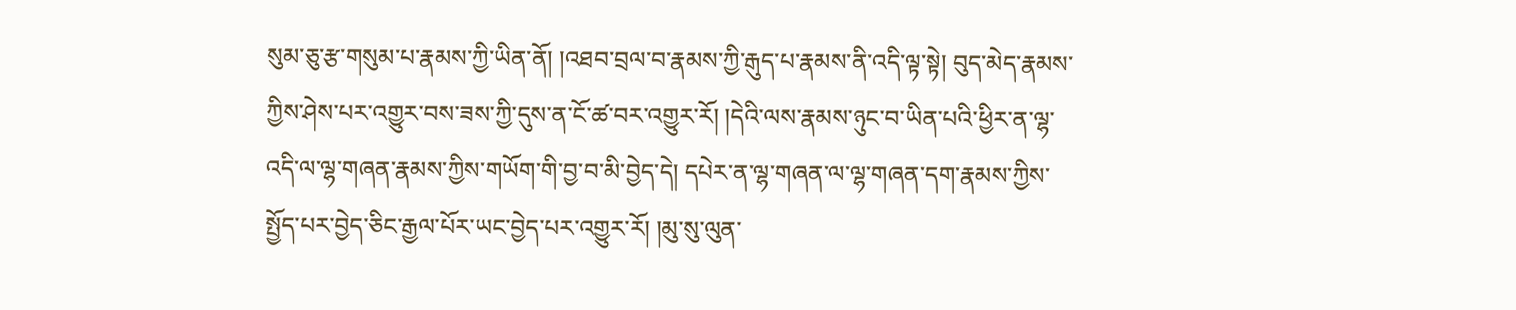སུམ་ཅུ་རྩ་གསུམ་པ་རྣམས་ཀྱི་ཡིན་ནོ། །འཐབ་བྲལ་བ་རྣམས་ཀྱི་རྒུད་པ་རྣམས་ནི་འདི་ལྟ་སྟེ། བུད་མེད་རྣམས་ཀྱིས་ཤེས་པར་འགྱུར་བས་ཟས་ཀྱི་དུས་ན་ངོ་ཚ་བར་འགྱུར་རོ། །དེའི་ལས་རྣམས་ཉུང་བ་ཡིན་པའི་ཕྱིར་ན་ལྷ་འདི་ལ་ལྷ་གཞན་རྣམས་ཀྱིས་གཡོག་གི་བྱ་བ་མི་བྱེད་དེ། དཔེར་ན་ལྷ་གཞན་ལ་ལྷ་གཞན་དག་རྣམས་ཀྱིས་སྤྱོད་པར་བྱེད་ཅིང་རྒྱལ་པོར་ཡང་བྱེད་པར་འགྱུར་རོ། །མུ་སུ་ལུན་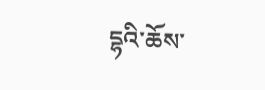དྷའི་ཆོས་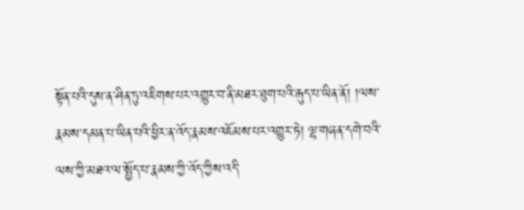སྟོན་པའི་དུས་ན་ཤིན་ཏུ་འཇིགས་པར་འགྱུར་བ་ནི་མཐར་ཐུག་པའི་རྒུད་པ་ཡིན་ནོ། །ལས་རྣམས་དམན་པ་ཡིན་པའི་ཕྱིར་ན་འོད་རྣམས་འཇོམས་པར་འགྱུར་ཏེ། ལྷ་གཞན་དགེ་བའི་ལས་ཀྱི་མཐའ་ལ་སྤྱོད་པ་རྣམས་ཀྱི་འོད་ཀྱིས་འདི་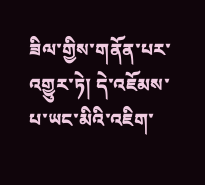ཟིལ་གྱིས་གནོན་པར་འགྱུར་ཏེ། དེ་འཇོམས་པ་ཡང་མིའི་འཇིག་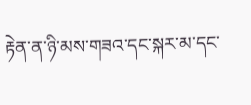རྟེན་ན་ཉི་མས་གཟའ་དང་སྐར་མ་དང་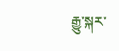རྒྱུ་སྐར་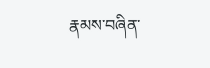རྣམས་བཞིན་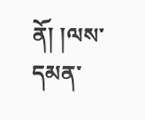ནོ། །ལས་དམན་